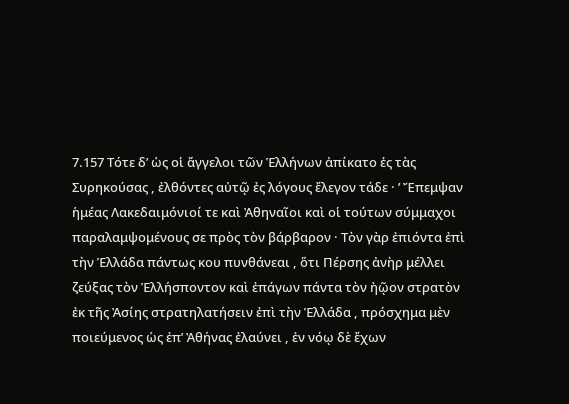7.157 Τότε δ’ ὡς οἱ ἄγγελοι τῶν Ἑλλήνων ἀπίκατο ἐς τὰς Συρηκούσας , ἐλθόντες αὐτῷ ἐς λόγους ἔλεγον τάδε · ʹ Ἔπεμψαν ἡμέας Λακεδαιμόνιοί τε καὶ Ἀθηναῖοι καὶ οἱ τούτων σύμμαχοι παραλαμψομένους σε πρὸς τὸν βάρβαρον · Τὸν γὰρ ἐπιόντα ἐπὶ τὴν Ἑλλάδα πάντως κου πυνθάνεαι , ὅτι Πέρσης ἀνὴρ μέλλει ζεύξας τὸν Ἑλλήσποντον καὶ ἐπάγων πάντα τὸν ἠῷον στρατὸν ἐκ τῆς Ἀσίης στρατηλατήσειν ἐπὶ τὴν Ἑλλάδα , πρόσχημα μὲν ποιεύμενος ὡς ἐπ’ Ἀθήνας ἐλαύνει , ἐν νόῳ δὲ ἔχων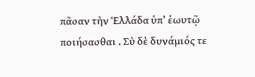πᾶσαν τὴν Ἑλλάδα ὑπ’ ἑωυτῷ ποιήσασθαι . Σὺ δὲ δυνάμιός τε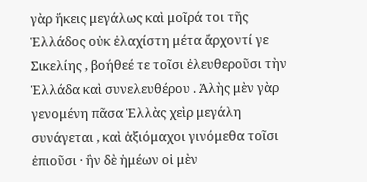γὰρ ἥκεις μεγάλως καὶ μοῖρά τοι τῆς Ἑλλάδος οὐκ ἐλαχίστη μέτα ἄρχοντί γε Σικελίης , βοήθεέ τε τοῖσι ἐλευθεροῦσι τὴν Ἑλλάδα καὶ συνελευθέρου . Ἁλὴς μὲν γὰρ γενομένη πᾶσα Ἑλλὰς χεὶρ μεγάλη συνάγεται , καὶ ἀξιόμαχοι γινόμεθα τοῖσι ἐπιοῦσι · ἢν δὲ ἡμέων οἱ μὲν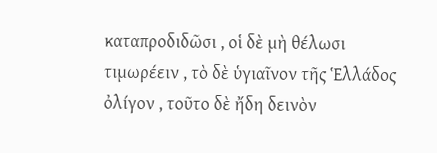καταπροδιδῶσι , οἱ δὲ μὴ θέλωσι τιμωρέειν , τὸ δὲ ὑγιαῖνον τῆς Ἑλλάδος ὀλίγον , τοῦτο δὲ ἤδη δεινὸν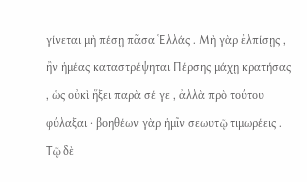γίνεται μὴ πέσῃ πᾶσα Ἑλλάς . Μὴ γὰρ ἐλπίσῃς , ἢν ἡμέας καταστρέψηται Πέρσης μάχῃ κρατήσας , ὡς οὐκὶ ἥξει παρὰ σέ γε , ἀλλὰ πρὸ τούτου φύλαξαι · βοηθέων γὰρ ἡμῖν σεωυτῷ τιμωρέεις . Τῷ δὲ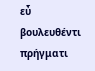εὖ βουλευθέντι πρήγματι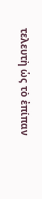τελευτὴ ὡς τὸ ἐπίπαν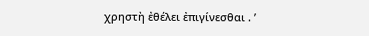χρηστὴ ἐθέλει ἐπιγίνεσθαι . ʹ